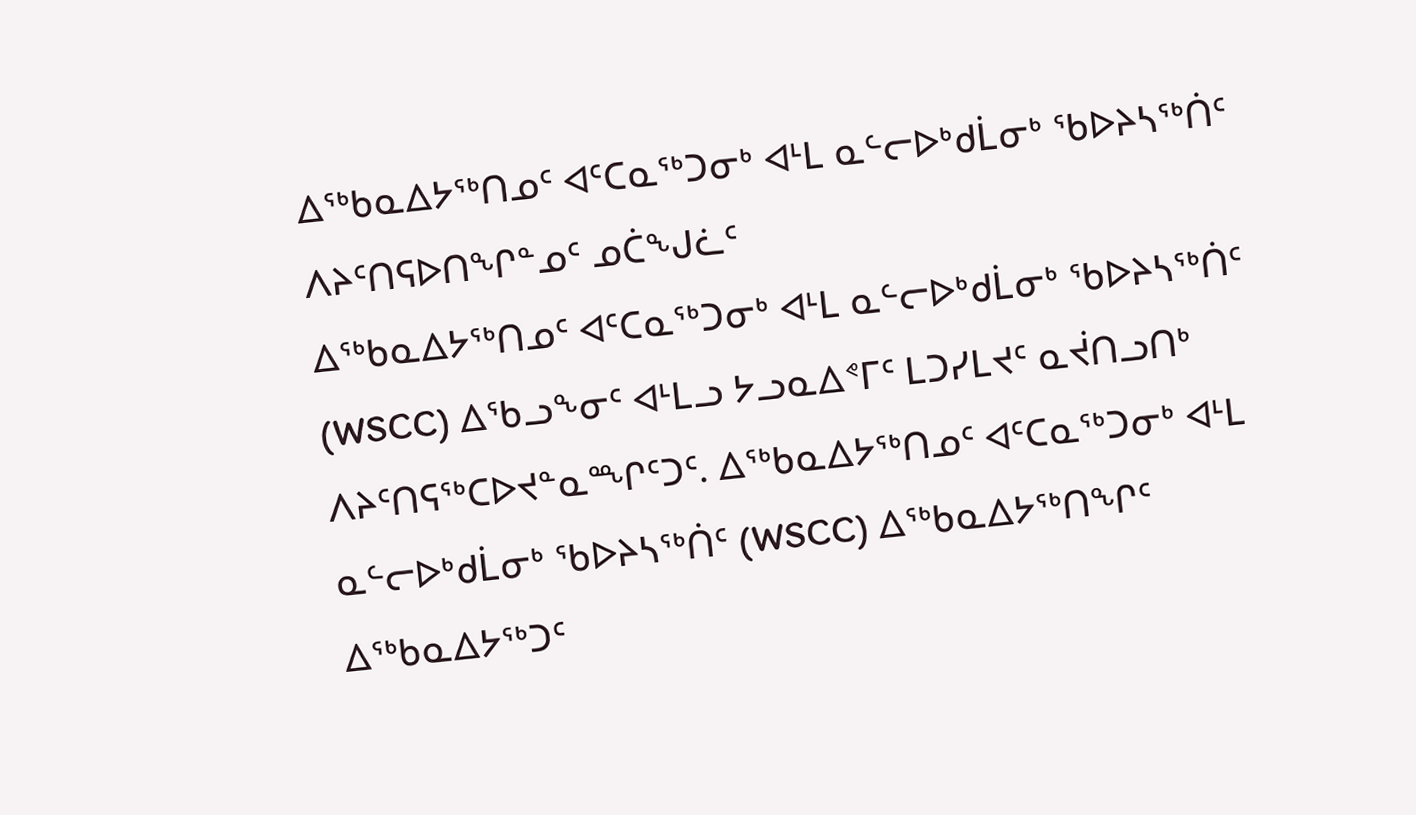ᐃᖅᑲᓇᐃᔭᖅᑎᓄᑦ ᐊᑦᑕᓇᖅᑐᓂᒃ ᐊᒻᒪ ᓇᓪᓕᐅᒃᑯᒫᓂᒃ ᖃᐅᔨᓴᖅᑏᑦ ᐱᔨᑦᑎᕋᐅᑎᖏᓐᓄᑦ ᓄᑖᖑᓛᑦ
ᐃᖅᑲᓇᐃᔭᖅᑎᓄᑦ ᐊᑦᑕᓇᖅᑐᓂᒃ ᐊᒻᒪ ᓇᓪᓕᐅᒃᑯᒫᓂᒃ ᖃᐅᔨᓴᖅᑏᑦ (WSCC) ᐃᖃᓗᖕᓂᑦ ᐊᒻᒪᓗ ᔭᓗᓇᐃᕝᒥᑦ ᒪᑐᓯᒪᔪᑦ ᓇᔫᑎᓗᑎᒃ ᐱᔨᑦᑎᕋᖅᑕᐅᔪᓐᓇᙱᑦᑐᑦ. ᐃᖅᑲᓇᐃᔭᖅᑎᓄᑦ ᐊᑦᑕᓇᖅᑐᓂᒃ ᐊᒻᒪ ᓇᓪᓕᐅᒃᑯᒫᓂᒃ ᖃᐅᔨᓴᖅᑏᑦ (WSCC) ᐃᖅᑲᓇᐃᔭᖅᑎᖏᑦ ᐃᖅᑲᓇᐃᔭᖅᑐᑦ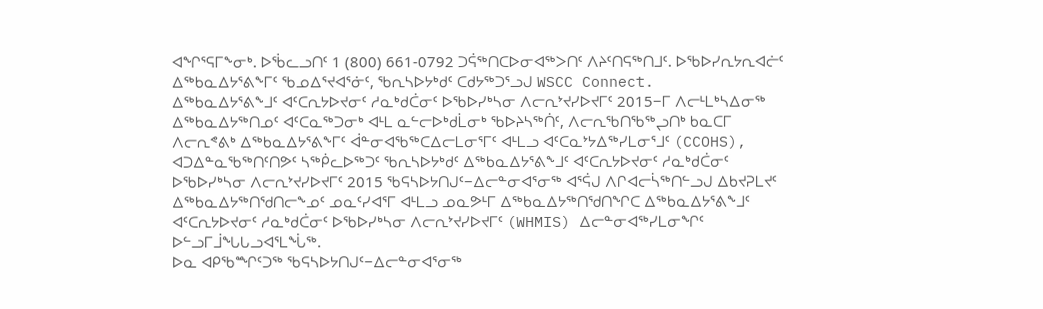ᐊᖏᕐᕋᒥᖕᓂᒃ. ᐅᖄᓚᓗᑎᑦ 1 (800) 661-0792 ᑐᕌᖅᑎᑕᐅᓂᐊᖅᐳᑎᑦ ᐱᔨᑦᑎᕋᖅᑎᒧᑦ. ᐅᖃᐅᓯᕆᔭᕆᐊᓖᑦ ᐃᖅᑲᓇᐃᔭᕐᕕᖕᒥᑦ ᖃᓄᐃᕐᔪᐊᕐᓃᑦ, ᖃᕆᓴᐅᔭᒃᑯᑦ ᑕᑯᔭᖅᑐᕐᓗᒍ WSCC Connect.
ᐃᖅᑲᓇᐃᔭᕐᕕᖕᒧᑦ ᐊᑦᑕᕆᔭᐅᔪᓂᑦ ᓱᓇᒃᑯᑖᓂᑦ ᐅᖃᐅᓯᒃᓴᓂ ᐱᓕᕆᔾᔪᓯᐅᔪᒥᑦ 2015−ᒥ ᐱᓕᒻᒪᒃᓴᐃᓂᖅ
ᐃᖅᑲᓇᐃᔭᖅᑎᓄᑦ ᐊᑦᑕᓇᖅᑐᓂᒃ ᐊᒻᒪ ᓇᓪᓕᐅᒃᑯᒫᓂᒃ ᖃᐅᔨᓴᖅᑏᑦ, ᐱᓕᕆᖃᑎᖃᖅᖢᑎᒃ ᑲᓇᑕᒥ ᐱᓕᕆᕝᕕᒃ ᐃᖅᑲᓇᐃᔭᕐᕕᖕᒥᑦ ᐋᓐᓂᐊᖃᖅᑕᐃᓕᒪᓂᕐᒥᑦ ᐊᒻᒪᓗ ᐊᑦᑕᓇᔾᔭᐃᖅᓯᒪᓂᕐᒧᑦ (CCOHS), ᐊᑐᐃᓐᓇᖃᖅᑎᑦᑎᕗᑦ ᓴᖅᑮᓚᐅᖅᑐᑦ ᖃᕆᓴᐅᔭᒃᑯᑦ ᐃᖅᑲᓇᐃᔭᕐᕕᖕᒧᑦ ᐊᑦᑕᕆᔭᐅᔪᓂᑦ ᓱᓇᒃᑯᑖᓂᑦ ᐅᖃᐅᓯᒃᓴᓂ ᐱᓕᕆᔾᔪᓯᐅᔪᒥᑦ 2015 ᖃᕋᓴᐅᔭᑎᒍᑦ−ᐃᓕᓐᓂᐊᕐᓂᖅ ᐊᕐᕌᒍ ᐱᒋᐊᓕᓵᖅᑎᓪᓗᒍ ᐃᑲᔪᕈᒪᔪᑦ ᐃᖅᑲᓇᐃᔭᖅᑎᖁᑎᓕᖕᓄᑦ ᓄᓇᑦᓯᐊᕐᒥ ᐊᒻᒪᓗ ᓄᓇᕗᒻᒥ ᐃᖅᑲᓇᐃᔭᖅᑎᖁᑎᖏᑕ ᐃᖅᑲᓇᐃᔭᕐᕕᖕᒧᑦ ᐊᑦᑕᕆᔭᐅᔪᓂᑦ ᓱᓇᒃᑯᑖᓂᑦ ᐅᖃᐅᓯᒃᓴᓂ ᐱᓕᕆᔾᔪᓯᐅᔪᒥᑦ (WHMIS) ᐃᓕᓐᓂᐊᖅᓯᒪᓂᖏᑦ ᐅᓪᓗᒥᒨᖓᒐᓗᐊᕐᒪᖔᖅ.
ᐅᓇ ᐊᑭᖃᙱᑦᑐᖅ ᖃᕋᓴᐅᔭᑎᒍᑦ−ᐃᓕᓐᓂᐊᕐᓂᖅ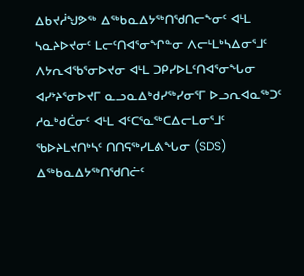ᐃᑲᔪᓲᖑᕗᖅ ᐃᖅᑲᓇᐃᔭᖅᑎᖁᑎᓕᖕᓂᑦ ᐊᒻᒪ ᓴᓇᔨᐅᔪᓂᑦ ᒪᓕᑦᑎᐊᕐᓂᖏᓐᓂ ᐱᓕᒻᒪᒃᓴᐃᓂᕐᒧᑦ ᐱᔭᕆᐊᖃᕐᓂᐅᔪᓂ ᐊᒻᒪ ᑐᑭᓯᐅᒪᑦᑎᐊᕐᓂᖓᓂ ᐊᓯᔾᔨᕐᓂᐅᔪᒥ ᓇᓗᓇᐃᒃᑯᓯᖅᓯᓂᕐᒥ ᐅᓗᕆᐊᓇᖅᑐᑦ ᓱᓇᒃᑯᑖᓂᑦ ᐊᒻᒪ ᐊᑦᑕᕐᓇᖅᑕᐃᓕᒪᓂᕐᒧᑦ ᖃᐅᔨᒪᔪᑎᒃᓴᑦ ᑎᑎᕋᖅᓯᒪᕕᖓᓂ (SDS) ᐃᖅᑲᓇᐃᔭᖅᑎᖁᑎᓖᑦ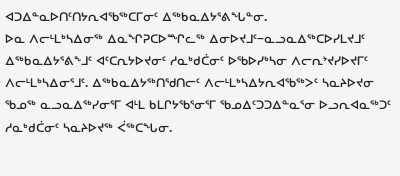ᐊᑐᐃᓐᓇᐅᑎᑦᑎᔭᕆᐊᖃᖅᑕᒥᓂᑦ ᐃᖅᑲᓇᐃᔭᕐᕕᖓᓐᓂ.
ᐅᓇ ᐱᓕᒻᒪᒃᓴᐃᓂᖅ ᐃᓇᖏᕈᑕᐅᙱᓚᖅ ᐃᓂᐅᔪᒧᑦ−ᓇᓗᓇᐃᖅᑕᐅᓯᒪᔪᒧᑦ ᐃᖅᑲᓇᐃᔭᕐᕕᖕᒧᑦ ᐊᑦᑕᕆᔭᐅᔪᓂᑦ ᓱᓇᒃᑯᑖᓂᑦ ᐅᖃᐅᓯᒃᓴᓂ ᐱᓕᕆᔾᔪᓯᐅᔪᒥᑦ ᐱᓕᒻᒪᒃᓴᐃᓂᕐᒧᑦ. ᐃᖅᑲᓇᐃᔭᖅᑎᖁᑎᓕᑦ ᐱᓕᒻᒪᒃᓴᐃᔭᕆᐊᖃᖅᐳᑦ ᓴᓇᔨᐅᔪᓂ ᖃᓄᖅ ᓇᓗᓇᐃᖅᓯᓂᕐᒥ ᐊᒻᒪ ᑲᒪᒋᔭᖃᕐᓂᕐᒥ ᖃᓄᐃᑦᑐᑐᐃᓐᓇᕐᓂ ᐅᓗᕆᐊᓇᖅᑐᑦ ᓱᓇᒃᑯᑖᓂᑦ ᓴᓇᔨᐅᔪᖅ ᐹᖅᑕᖓᓂ.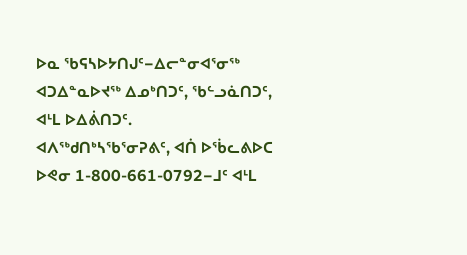ᐅᓇ ᖃᕋᓴᐅᔭᑎᒍᑦ−ᐃᓕᓐᓂᐊᕐᓂᖅ ᐊᑐᐃᓐᓇᐅᔪᖅ ᐃᓄᒃᑎᑐᑦ, ᖃᓪᓗᓈᑎᑐᑦ, ᐊᒻᒪ ᐅᐃᕖᑎᑐᑦ.
ᐊᐱᖅᑯᑎᒃᓴᖃᕐᓂᕈᕕᑦ, ᐊᑏ ᐅᖄᓚᕕᐅᑕ ᐅᕙᓂ 1-800-661-0792−ᒧᑦ ᐊᒻᒪ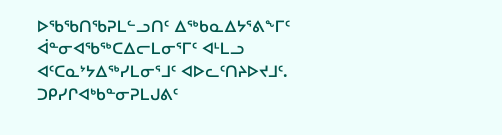ᐅᖃᖃᑎᖃᕈᒪᓪᓗᑎᑦ ᐃᖅᑲᓇᐃᔭᕐᕕᖕᒥᑦ ᐋᓐᓂᐊᖃᖅᑕᐃᓕᒪᓂᕐᒥᑦ ᐊᒻᒪᓗ ᐊᑦᑕᓇᔾᔭᐃᖅᓯᒪᓂᕐᒧᑦ ᐊᐅᓚᑦᑎᔨᐅᔪᒧᑦ.
ᑐᑭᓯᒋᐊᒃᑲᓐᓂᕈᒪᒍᕕᑦ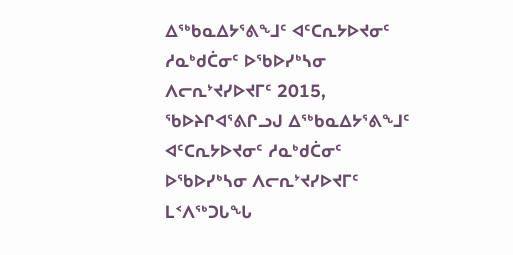ᐃᖅᑲᓇᐃᔭᕐᕕᖕᒧᑦ ᐊᑦᑕᕆᔭᐅᔪᓂᑦ ᓱᓇᒃᑯᑖᓂᑦ ᐅᖃᐅᓯᒃᓴᓂ ᐱᓕᕆᔾᔪᓯᐅᔪᒥᑦ 2015, ᖃᐅᔨᒋᐊᕐᕕᒋᓗᒍ ᐃᖅᑲᓇᐃᔭᕐᕕᖕᒧᑦ ᐊᑦᑕᕆᔭᐅᔪᓂᑦ ᓱᓇᒃᑯᑖᓂᑦ ᐅᖃᐅᓯᒃᓴᓂ ᐱᓕᕆᔾᔪᓯᐅᔪᒥᑦ ᒪᑉᐱᖅᑐᒐᖓ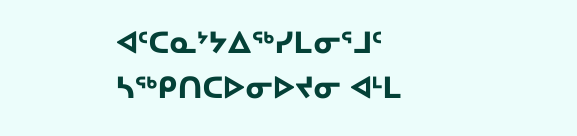ᐊᑦᑕᓇᔾᔭᐃᖅᓯᒪᓂᕐᒧᑦ ᓴᖅᑭᑎᑕᐅᓂᐅᔪᓂ ᐊᒻᒪ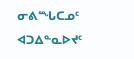ᓂᕕᙵᑕᓄᑦ ᐊᑐᐃᓐᓇᐅᔪᑦ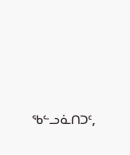ᖃᓪᓗᓈᑎᑐᑦ,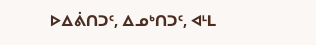ᐅᐃᕖᑎᑐᑦ, ᐃᓄᒃᑎᑐᑦ, ᐊᒻᒪ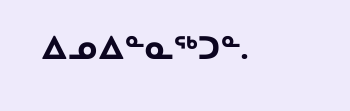ᐃᓄᐃᓐᓇᖅᑐᓐ.